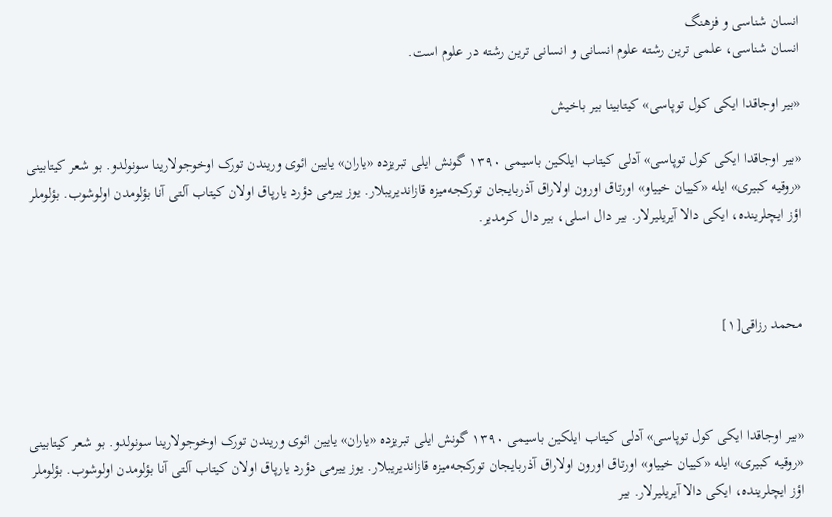انسان شناسی و فزهنگ
انسان شناسی، علمی ترین رشته علوم انسانی و انسانی ترین رشته در علوم است.

«بیر اوجاقدا ایکی کول توپاسی» کیتابینا بیر باخیش

«بیر اوجاقدا ایکی کول توپاسی» آدلی کیتاب ایلکین باسیمی ۱۳۹۰ گونش ایلی تبریزده «یاران» یایین ائوی وریندن تورک اوخوجولارینا سونولدو. بو شعر کیتابینی «روقیه کبیری» ایله «کییان خییاو» اورتاق اورون اولاراق آذربایجان تورکجه‌میزه قازاندیریبلار. یوز ییرمی دؤرد یارپاق اولان کیتاب آلتی آنا بؤلومدن اولوشوب. بؤلوملر اؤز ایچلرینده، ایکی دالا آیریلیرلار. بیر دال اسلی، بیر دال کرمدیر.



محمد رزاقی[۱]



«بیر اوجاقدا ایکی کول توپاسی» آدلی کیتاب ایلکین باسیمی ۱۳۹۰ گونش ایلی تبریزده «یاران» یایین ائوی وریندن تورک اوخوجولارینا سونولدو. بو شعر کیتابینی «روقیه کبیری» ایله «کییان خییاو» اورتاق اورون اولاراق آذربایجان تورکجه‌میزه قازاندیریبلار. یوز ییرمی دؤرد یارپاق اولان کیتاب آلتی آنا بؤلومدن اولوشوب. بؤلوملر اؤز ایچلرینده، ایکی دالا آیریلیرلار. بیر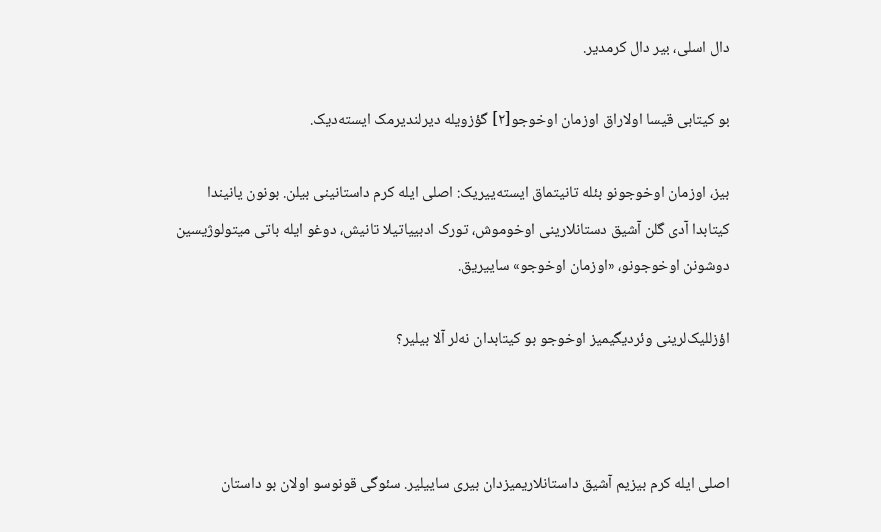دال اسلی، بیر دال کرمدیر.

بو کیتابی قیسا اولاراق اوزمان اوخوجو[۲] گؤزویله دیرلندیرمک ایسته‌دیک.

بیز، اوزمان اوخوجونو بئله تانیتماق ایسته‌ییریک: اصلی ایله کرم داستانینی بیلن. بونون یانیندا کیتابدا آدی گلن آشیق دستانلارینی اوخوموش، تورک ادبییاتیلا تانیش، دوغو ایله باتی میتولوژیسین دوشونن اوخوجونو، «اوزمان اوخوجو» ساییریق.

اؤزللیک‌لرینی وئردیگیمیز اوخوجو بو کیتابدان نه‌لر آلا بیلیر؟



اصلی ایله کرم بیزیم آشیق داستانلاریمیزدان بیری ساییلیر. سئوگی قونوسو اولان بو داستان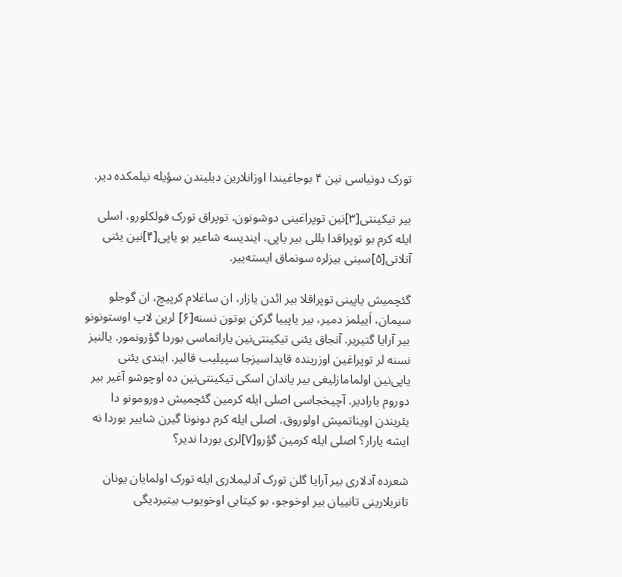تورک دونیاسی نین ۴ بوجاغیندا اوزانلارین دیلیندن سؤیله نیلمکده دیر.

بیر تیکینتی[۳]نین توپراغینی دوشونون، توپراق تورک فولکلورو، اسلی ایله کرم بو توپراقدا بللی بیر یاپی، ایندیسه شاعیر بو یاپی[۴]نین یئنی آنلاتی[۵]سینی بیزلره سونماق ایسته‌ییر.

گئچمیش یاپینی توپراقلا بیر ائدن یازار، ان ساغلام کرپیچ، ان گوجلو سیمان، اَییلمز دمیر، بیر یاپییا گرکن بوتون نسنه[۶] لرین لاپ اوستونونو بیر آرایا گتیریر. آنجاق یئنی تیکینتی‌نین یارانماسی بوردا گؤرونمور. یالنیز نسنه لر توپراغین اوزرینده قایداسیزجا سپیلیب قالیر. ایندی یئنی یاپی‌نین اولمامازلیغی بیر یاندان اسکی تیکینتی‌نین ده اوچوشو آغیر بیر دوروم یارادیر. آچیخجاسی اصلی ایله کرمین گئچمیش دورومونو دا یئریندن اویناتمیش اولوروق. اصلی ایله کرم دونونا گیرن شاییر بوردا نه ایشه یارار؟ اصلی ایله کرمین گؤرو[۷]لری بوردا ندیر؟

شعرده آدلاری بیر آرایا گلن تورک آدلیملاری ایله تورک اولمایان یونان تانریلارینی تانییان بیر اوخوجو، بو کیتابی اوخویوب بیتیردیگی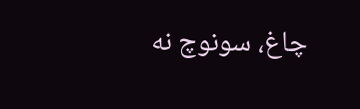چاغ، سونوچ نه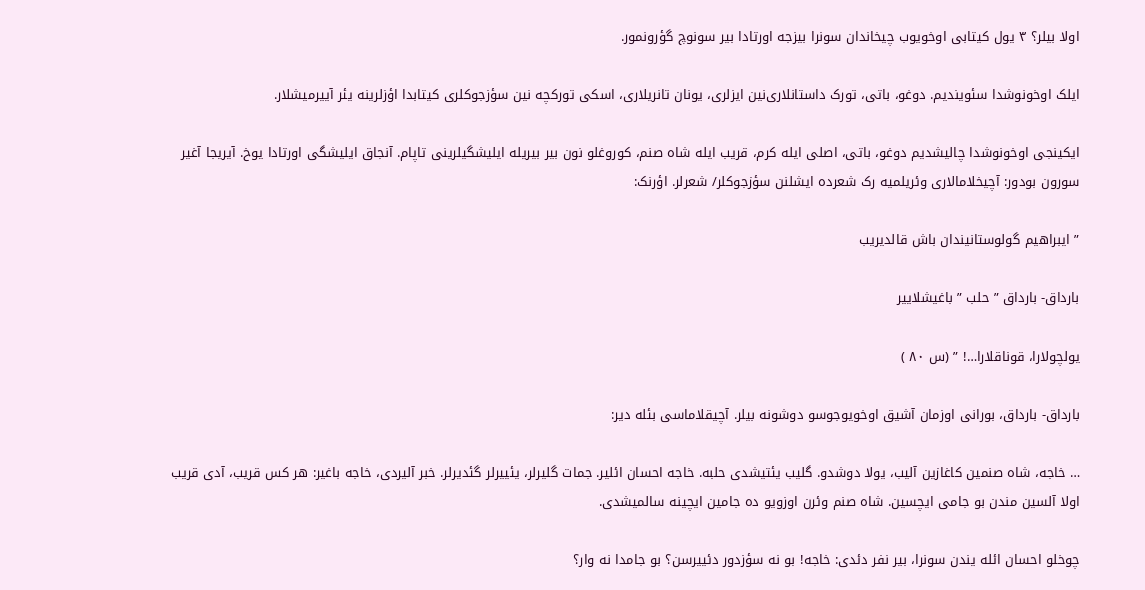اولا بیلر؟ ۳ یول کیتابی اوخویوب چیخاندان سونرا بیزجه اورتادا بیر سونوچ گؤرونمور.

ایلک اوخونوشدا سئویندیم. دوغو، باتی، تورک داستانلاری‌نین ایزلری، یونان تانریلاری، اسکی تورکچه نین سؤزجوکلری کیتابدا اؤزلرینه یئر آییرمیشلار.

ایکینجی اوخونوشدا چالیشدیم دوغو، باتی، اصلی ایله کرم، قریب ایله شاه صنم، کوروغلو نون بیر بیریله ایلیشگیلرینی تاپام. آنجاق ایلیشگی اورتادا یوخ. آیریجا آغیر سورون بودور: آچیخلامالاری وئریلمیه رک شعرده ایشلنن سؤزجوکلر/ شعرلر. اؤرنک:

” ایبراهیم گولوستانیندان باش قالدیریب

بارداق- بارداق ” حلب ” باغیشلاییر

یولچولارا، قوناقلارا…! ” (س ۸۰ )

بارداق- بارداق، بورانی اوزمان آشیق اوخویوجوسو دوشونه بیلر. آچیقلاماسی بئله دیر:

… خاجه، شاه صنمین کاغازین آلیب، یولا دوشدو. گلیب یئتیشدی حلبه. خاجه احسان ائلیر. جمات گلیرلر، یئییرلر گئدیرلر. خبر آلیردی، خاجه باغیر: هر کس قریب، آدی قریب اولا آلسین مندن بو جامی ایچسین. شاه صنم وئرن اوزویو ده جامین ایچینه سالمیشدی.

چوخلو احسان ائله یندن سونرا، بیر نفر دئدی: خاجه! بو نه سؤزدور دئییرسن؟ بو جامدا نه وار؟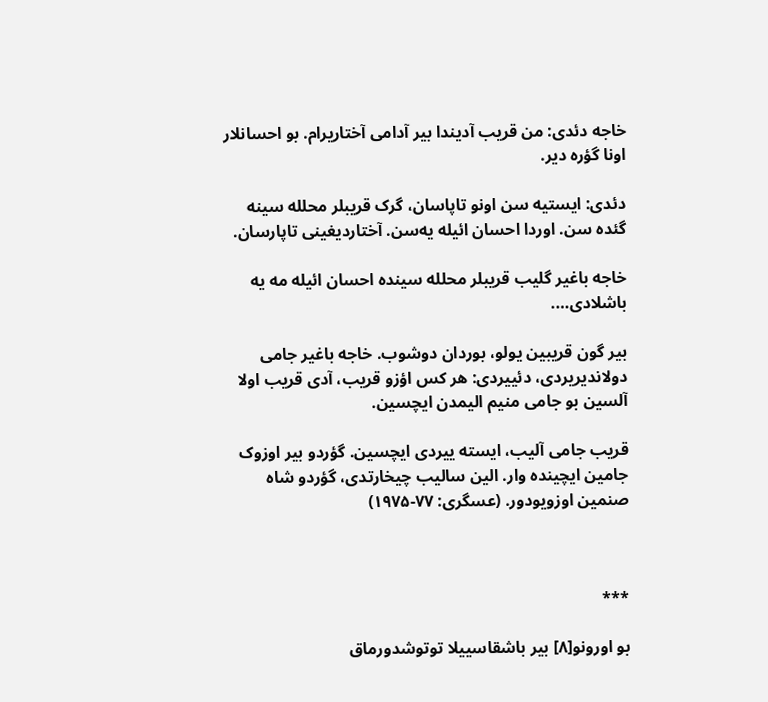خاجه دئدی: من قریب آدیندا بیر آدامی آختاریرام. بو احسانلار اونا گؤره دیر.

دئدی: ایستیه سن اونو تاپاسان، گرک قریبلر محلله سینه گئده سن. اوردا احسان ائیله یه‌سن. آختاردیغینی تاپارسان.

خاجه باغیر گلیب قریبلر محلله سینده احسان ائیله مه یه باشلادی….

بیر گون قریبین یولو، بوردان دوشوب. خاجه باغیر جامی دولاندیریردی، دئییردی: هر کس اؤزو قریب، آدی قریب اولا آلسین بو جامی منیم الیمدن ایچسین.

قریب جامی آلیب، ایسته ییردی ایچسین. گؤردو بیر اوزوک جامین ایچینده وار. الین سالیب چیخارتدی، گؤردو شاه صنمین اوزویودور. (عسگری: ۷۷-۱۹۷۵)



***

بو اورونو[۸] بیر باشقاسییلا توتوشدورماق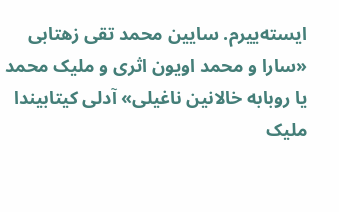ایسته‌ییرم. سایین محمد تقی زهتابی‌ «سارا و محمد اویون اثری و ملیک محمد یا روبابه خالانین ناغیلی» آدلی کیتابیندا ملیک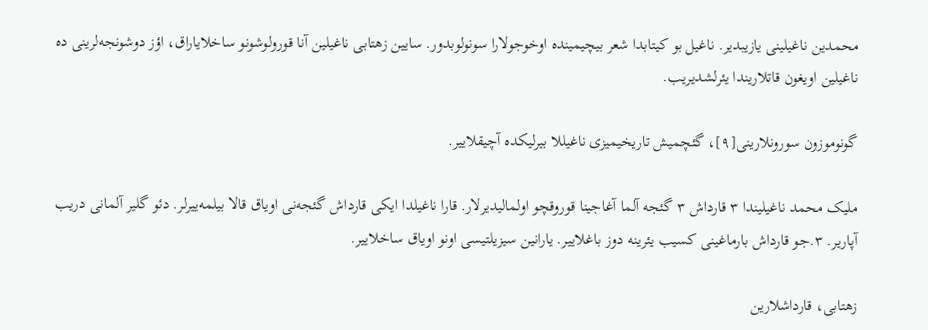محمدین ناغیلینی یازیبدیر. ناغیل بو کیتابدا شعر بیچیمینده اوخوجولارا سونولوبدور. سایین زهتابی ناغیلین آنا قورولوشونو ساخلایاراق، اؤز دوشونجه‌لرینی ده ناغیلین اویغون قاتلاریندا یئرلشدیریب.

گونوموزون سورونلارینی[۹]، گئچمیش تاریخیمیزی ناغیللا بیرلیکده آچیقلاییر.

ملیک محمد ناغیلیندا ۳ قارداش ۳ گئجه آلما آغاجینا قوروقچو اولمالیدیرلار. قارا ناغیلدا ایکی قارداش گئجه‌نی اویاق قالا بیلمه‌ییرلر. دئو گلیر آلمانی دریب آپاریر. ۳.جو قارداش بارماغینی کسیب یئرینه دوز باغلاییر. یارانین سیزیلتیسی اونو اویاق ساخلاییر.

زهتابی، قارداشلارین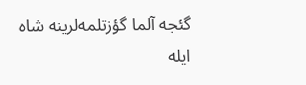گئجه آلما گؤزتلمه‌لرینه شاه ایله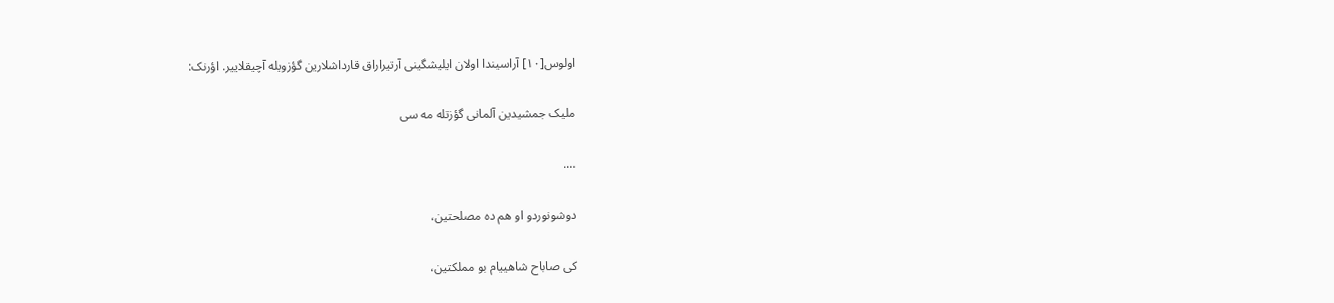اولوس[۱۰] آراسیندا اولان ایلیشگینی آرتیراراق قارداشلارین گؤزویله آچیقلاییر. اؤرنک:

ملیک جمشیدین آلمانی گؤزتله مه سی

….

دوشونوردو او هم ده مصلحتین،

کی صاباح شاهییام بو مملکتین،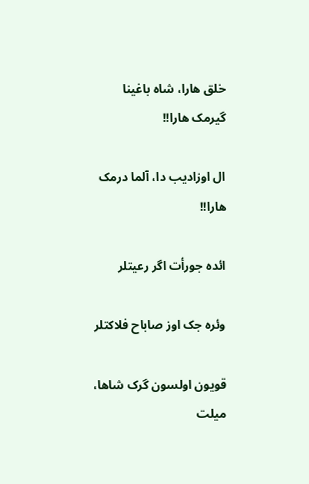خلق هارا، شاه باغینا گیرمک هارا!!

ال اوزادیب دا، آلما درمک هارا!!

ائده جورأت اگر رعیتلر

وئره جک اوز صاباح فلاکتلر

قویون اولسون گرک شاها، میلت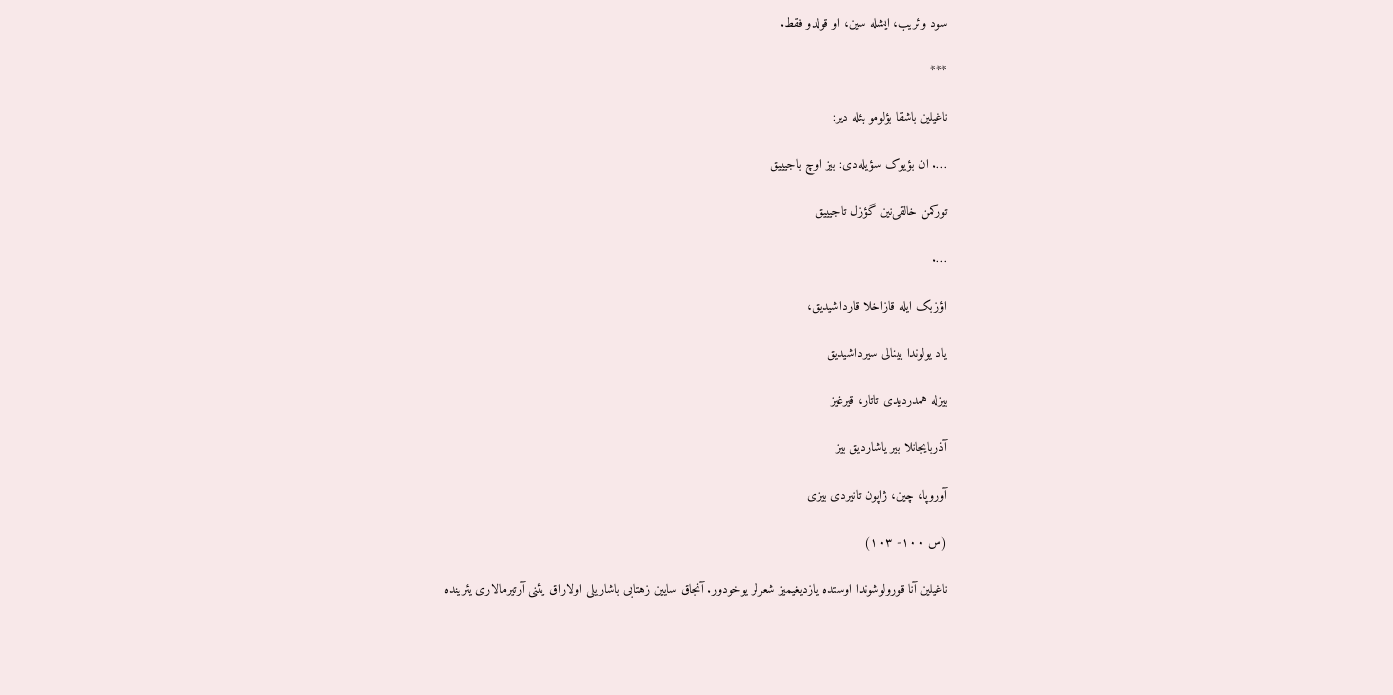سود وئریب، ایشله سین، او قولدو فقط.

***

ناغیلین باشقا بؤلومو بئله دیر:

…. ان بؤیوک سؤیله‌دی: بیز اوچ باجیییق

تورکمن خالقی‌نین گؤزل تاجیییق

….

اؤزبک ایله قازاخلا قارداشیدیق،

یاد یولوندا بینالی سیرداشیدیق

بیزله همدردیدی تاتار، قیرغیز

آذربایجانلا بیر یاشاردیق بیز

آوروپا، چین، ژاپون تانیردی بیزی

(س ۱۰۰- ۱۰۳)

ناغیلین آنا قورولوشوندا اوستده یازدیغیمیز شعرلر یوخودور. آنجاق سایین زهتابی باشاریلی اولاراق یئنی آرتیرمالاری یئرینده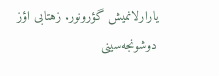یارارلانمیش گؤرونور. زهتابی اؤز دوشونجه‌سینی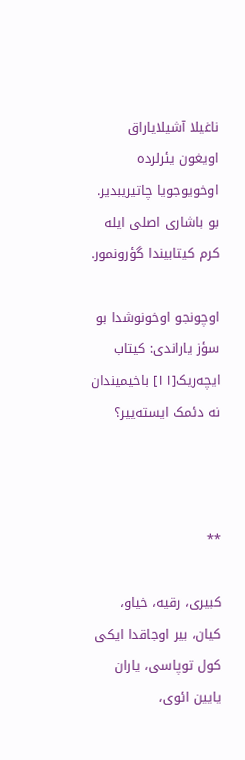ناغیلا آشیلایاراق اویغون یئرلرده اوخویوجویا چاتیریبدیر. بو باشاری اصلی ایله کرم کیتابیندا گؤرونمور.

اوچونجو اوخونوشدا بو سؤز یاراندی: کیتاب ایچه‌ریک[۱۱] باخیمیندان نه دئمک ایسته‌ییر؟



**

کبیری، رقیه، خیاو، کیان، بیر اوجاقدا ایکی کول توپاسی، یاران یایین ائوی،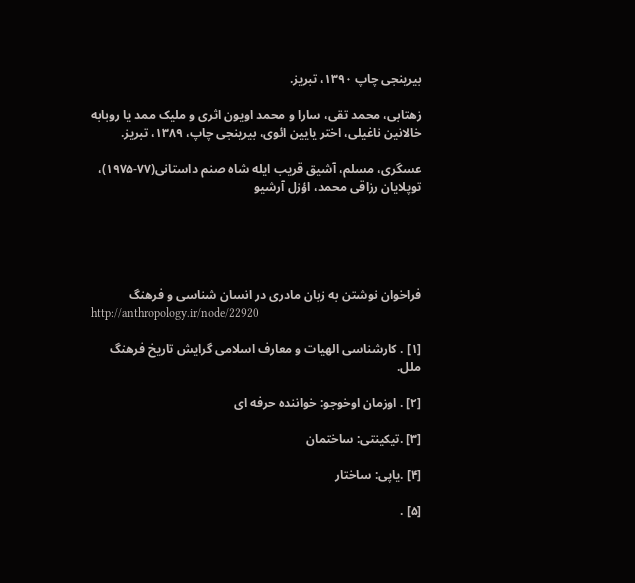بیرینجی چاپ ۱۳۹۰، تبریز.

زهتابی، محمد تقی، سارا و محمد اویون اثری و ملیک ممد یا روبابه خالانین ناغیلی، اختر یایین ائوی، بیرینجی چاپ، ۱۳۸۹، تبریز.

عسگری، مسلم، آشیق قریب ایله شاه صنم داستانی(۷۷-۱۹۷۵)، توپلایان رزاقی محمد، اؤزل آرشیو





فراخوان نوشتن به زبان مادری در انسان شناسی و فرهنگ
http://anthropology.ir/node/22920

[۱] . کارشناسی الهیات و معارف اسلامی گرایش تاریخ فرهنگ ملل.

[۲] . اوزمان اوخوجو: خواننده حرفه ای

[۳] .تیکینتی: ساختمان

[۴] .یاپی: ساختار

[۵] .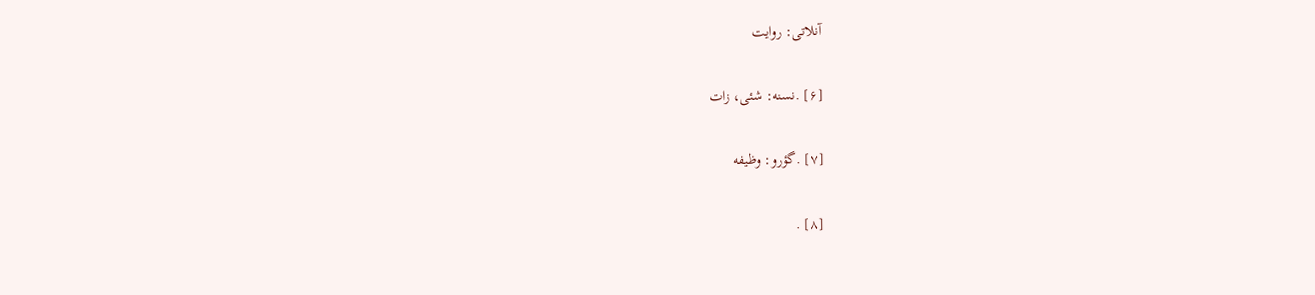آنلاتی: روایت

[۶] .نسنه: شئی، زات

[۷] .گؤرو: وظیفه

[۸] .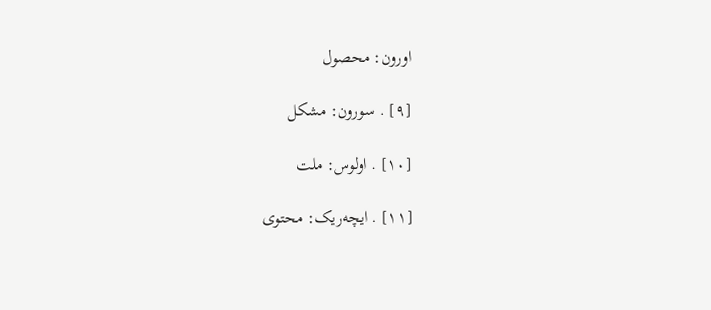اورون: محصول

[۹] . سورون: مشکل

[۱۰] . اولوس: ملت

[۱۱] . ایچه‌‌ریک: محتوی